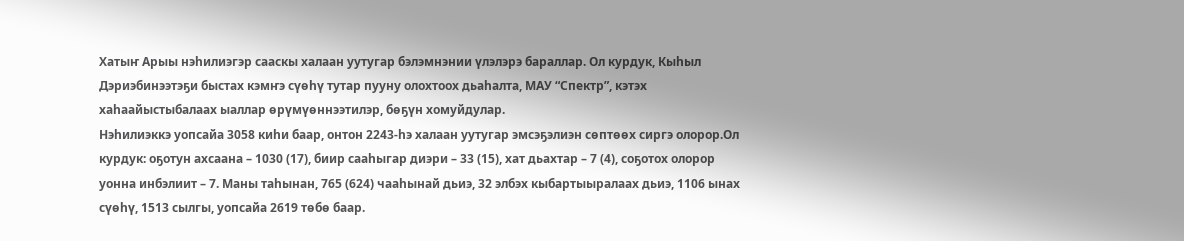Хатыҥ Арыы нэһилиэгэр сааскы халаан уутугар бэлэмнэнии үлэлэрэ бараллар. Ол курдук, Кыһыл Дэриэбинээтэҕи быстах кэмҥэ сүөһү тутар пууну олохтоох дьаһалта, МАУ “Спектр”, кэтэх хаһаайыстыбалаах ыаллар өрүмүөннээтилэр, бөҕүн хомуйдулар.
Нэһилиэккэ уопсайа 3058 киһи баар, онтон 2243-һэ халаан уутугар эмсэҕэлиэн сөптөөх сиргэ олорор.Ол курдук: оҕотун ахсаана – 1030 (17), биир сааһыгар диэри – 33 (15), хат дьахтар – 7 (4), соҕотох олорор уонна инбэлиит – 7. Маны таһынан, 765 (624) чааһынай дьиэ, 32 элбэх кыбартыыралаах дьиэ, 1106 ынах сүөһү, 1513 сылгы, уопсайа 2619 төбө баар.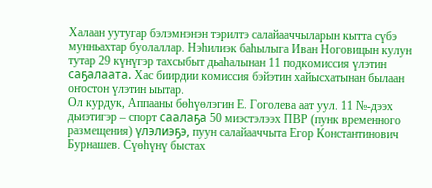Халаан уутугар бэлэмнэнэн тэрилтэ салайааччыларын кытта сүбэ мунньахтар буолаллар. Нэһилиэк баһылыга Иван Ноговицын кулун тутар 29 күнүгэр тахсыбыт дьаһалынан 11 подкомиссия үлэтин саҕалаата. Хас биирдии комиссия бэйэтин хайысхатынан былаан оҥостон үлэтин ыытар.
Ол курдук, Аппааны бөһүөлэгин Е. Гоголева аат уул. 11 №-дээх дьиэтигэр – спорт саалаҕа 50 миэстэлээх ПВР (пунк временного размещения) үлэлиэҕэ, пуун салайааччыта Егор Константинович Бурнашев. Сүөһүнү быстах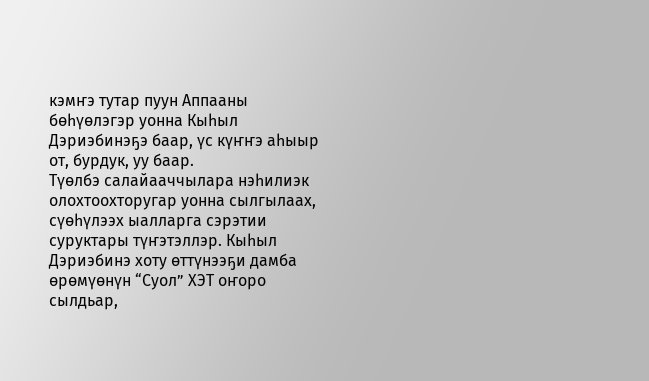кэмҥэ тутар пуун Аппааны бөһүөлэгэр уонна Кыһыл Дэриэбинэҕэ баар, үс күҥҥэ аһыыр от, бурдук, уу баар.
Түөлбэ салайааччылара нэһилиэк олохтоохторугар уонна сылгылаах, сүөһүлээх ыалларга сэрэтии суруктары түҥэтэллэр. Кыһыл Дэриэбинэ хоту өттүнээҕи дамба өрөмүөнүн “Суол” ХЭТ оҥоро сылдьар,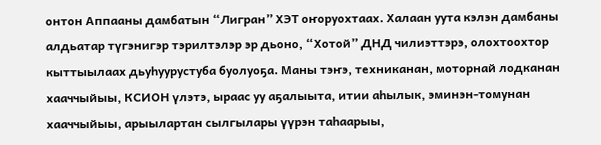онтон Аппааны дамбатын “Лигран” ХЭТ оҥоруохтаах. Халаан уута кэлэн дамбаны алдьатар түгэнигэр тэрилтэлэр эр дьоно, “Хотой” ДНД чилиэттэрэ, олохтоохтор кыттыылаах дьуһуурустуба буолуоҕа. Маны тэҥэ, техниканан, моторнай лодканан хааччыйыы, КСИОН үлэтэ, ыраас уу аҕалыыта, итии аһылык, эминэн-томунан хааччыйыы, арыылартан сылгылары үүрэн таһаарыы,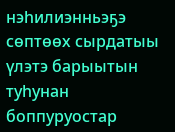нэһилиэнньэҕэ сөптөөх сырдатыы үлэтэ барыытын туһунан боппуруостар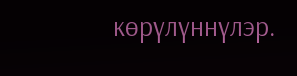көрүлүннүлэр.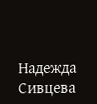Надежда Сивцева